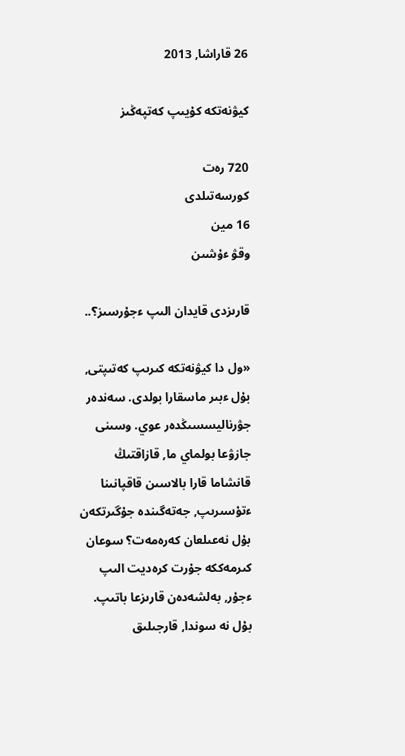26 قاراشا, 2013

كيۋنەتكە كۇيىپ كەتپەڭىز

720 رەت
كورسەتىلدى
16 مين
وقۋ ءۇشىن

قارىزدى قايدان الىپ ءجۇرسىز؟..

«ول دا كيۋنەتكە كىرىپ كەتىپتى, بۇل ءبىر ماسقارا بولدى. سەندەر جۋرناليسسىڭدەر عوي. وسىنى جازۋعا بولماي ما, قازاقتىڭ قانشاما قارا بالاسىن قاقپانىنا ءتۇسىرىپ, جەتەگىندە جۇگىرتكەن بۇل نەعىلعان كەرەمەت؟ سوعان كىرمەككە جۇرت كرەديت الىپ ءجۇر, بەلشەدەن قارىزعا باتىپ. بۇل نە سوندا, قارجىلىق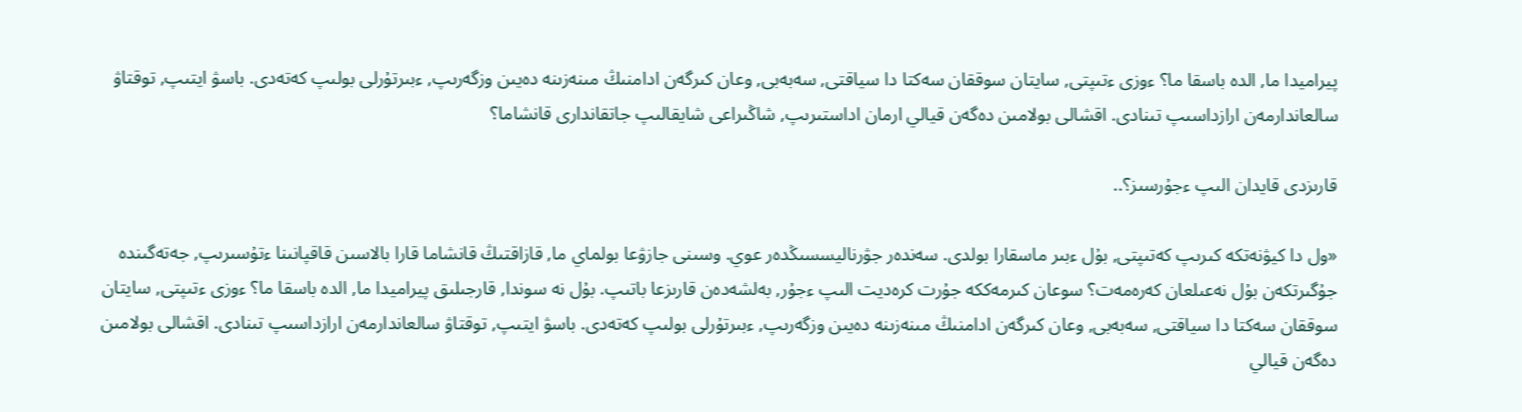پيراميدا ما, الدە باسقا ما؟ ءوزى ءتىپتى, سايتان سوققان سەكتا دا سياقتى, سەبەبى, وعان كىرگەن ادامنىڭ مىنەزىنە دەيىن وزگەرىپ, ءبىرتۇرلى بولىپ كەتەدى. باسۋ ايتىپ, توقتاۋ سالعاندارمەن ارازداسىپ تىنادى. اقشالى بولامىن دەگەن قيالي ارمان اداستىرىپ, شاڭىراعى شايقالىپ جاتقاندارى قانشاما؟

قارىزدى قايدان الىپ ءجۇرسىز؟..

«ول دا كيۋنەتكە كىرىپ كەتىپتى, بۇل ءبىر ماسقارا بولدى. سەندەر جۋرناليسسىڭدەر عوي. وسىنى جازۋعا بولماي ما, قازاقتىڭ قانشاما قارا بالاسىن قاقپانىنا ءتۇسىرىپ, جەتەگىندە جۇگىرتكەن بۇل نەعىلعان كەرەمەت؟ سوعان كىرمەككە جۇرت كرەديت الىپ ءجۇر, بەلشەدەن قارىزعا باتىپ. بۇل نە سوندا, قارجىلىق پيراميدا ما, الدە باسقا ما؟ ءوزى ءتىپتى, سايتان سوققان سەكتا دا سياقتى, سەبەبى, وعان كىرگەن ادامنىڭ مىنەزىنە دەيىن وزگەرىپ, ءبىرتۇرلى بولىپ كەتەدى. باسۋ ايتىپ, توقتاۋ سالعاندارمەن ارازداسىپ تىنادى. اقشالى بولامىن دەگەن قيالي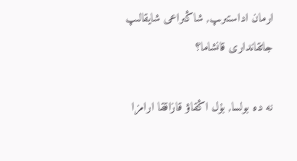ارمان اداستىرىپ, شاڭىراعى شايقالىپ جاتقاندارى قانشاما؟

نە دە بولسا, بۇل اڭقاۋ قازاققا ارامزا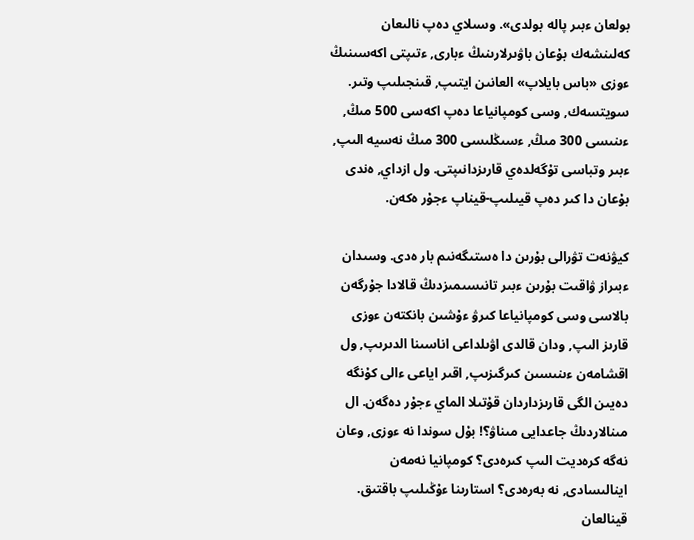بولعان ءبىر پالە بولدى». وسىلاي دەپ نالىعان كەلىنشەك بۇعان باۋىرلارىنىڭ ءبارى, ءتىپتى اكەسىنىڭ ءوزى «باس بايلاپ» العانىن ايتىپ, قىنجىلىپ وتىر. سويتسەك, وسى كومپانياعا دەپ اكەسى 500 مىڭ, ءىنىسى 300 مىڭ, ءسىڭلىسى 300 مىڭ نەسيە الىپ, ءبىر وتباسى تۇگەلدەي قارىزدانىپتى. ول ازداي, ەندى بۇعان دا كىر دەپ قيىلىپ-قيناپ ءجۇر ەكەن.

كيۋنەت تۋرالى بۇرىن دا ەستىگەنىم بار ەدى. وسىدان ءبىراز ۋاقىت بۇرىن ءبىر تانىسىمىزدىڭ قالادا جۇرگەن بالاسى وسى كومپانياعا كىرۋ ءۇشىن بانكتەن ءوزى قارىز الىپ, ودان قالدى اۋىلداعى اناسىنا الدىرىپ, ول اقشامەن ءىنىسىن كىرگىزىپ, اقىر اياعى ءالى كۇنگە دەيىن الگى قارىزداردان قۇتىلا الماي ءجۇر دەگەن. ال مىنالاردىڭ جاعدايى مىناۋ؟! بۇل سوندا نە ءوزى, وعان نەگە كرەديت الىپ كىرەدى؟ كومپانيا نەمەن اينالىسادى, نە بەرەدى؟ استارىنا ءۇڭىلىپ باقتىق. قينالعان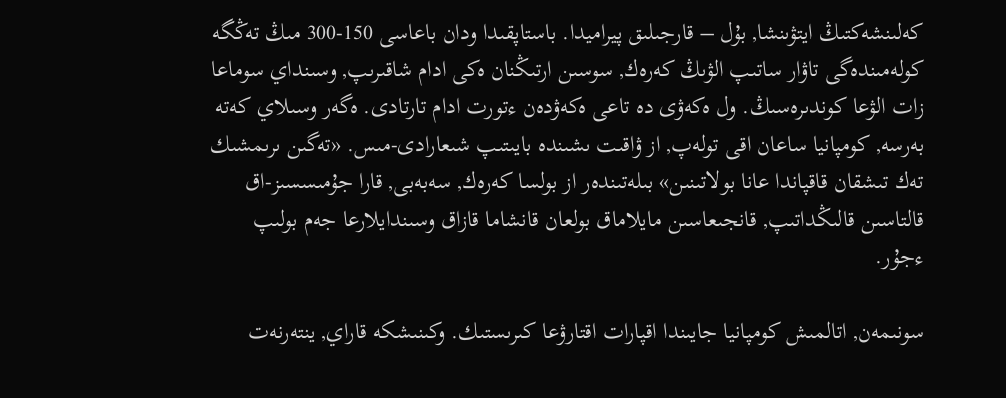كەلىنشەكتىڭ ايتۋىنشا, بۇل – قارجىلىق پيراميدا. باستاپقىدا ودان باعاسى 150-300 مىڭ تەڭگە كولەمىندەگى تاۋار ساتىپ الۋىڭ كەرەك, سوسىن ارتىڭنان ەكى ادام شاقىرىپ, وسىنداي سوماعا زات الۋعا كوندىرەسىڭ. ول ەكەۋى دە تاعى ەكەۋدەن ءتورت ادام تارتادى. ەگەر وسىلاي كەتە بەرسە, كومپانيا ساعان اقى تولەپ, از ۋاقىت ىشىندە بايىتىپ شىعارادى-مىس. «تەگىن ىرىمشىك تەك تىشقان قاقپاندا عانا بولاتىنىن» بىلەتىندەر از بولسا كەرەك, سەبەبى, قارا جۇمىسسىز-اق قالتاسىن قالىڭداتىپ, قانجىعاسىن مايلاماق بولعان قانشاما قازاق وسىندايلارعا جەم بولىپ ءجۇر.

سونىمەن, اتالمىش كومپانيا جايىندا اقپارات اقتارۋعا كىرىستىك. وكىنىشكە قاراي, ينتەرنەت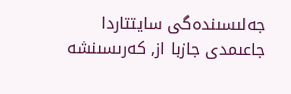جەلىسىندەگى سايتتاردا جاعىمدى جازبا از, كەرىسىنشە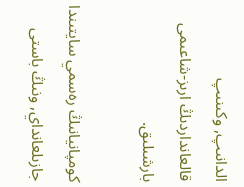الدانىپ, وكىنىپ قالعانداردىڭ ارىز-شاعىمى بارشىلىق.

كومپانيانىڭ رەسمي سايتىندا جازىلعانداي, ونىڭ باستى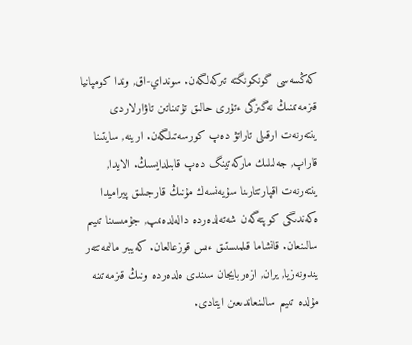كەڭسەسى گونكونگتە تىركەلگەن. سونداي-اق, وندا كومپانيا قىزمەتىنىڭ نەگىزگى ءتۇرى حالىق تۇتىناتىن تاۋارلاردى ينتەرنەت ارقىلى تاراتۋ دەپ كورسەتىلگەن. ارينە, سايتىنا قاراپ, جەلىلىك ماركەتينگ دەپ قابىلدايسىڭ. الايدا, ينتەرنەت اقپارتتارىنا سۇيەنسەك مۇنىڭ قارجىلىق پيراميدا ەكەندىگى كوپتەگەن شەتەلدەردە دالەلدەنىپ, جۇمىسىنا تىيىم سالىنعان. قانشاما قىلمىستىق ءىس قوزعالعان. كەيبىر مالىمەتتەر يندونەزيا, يران, ازەربايجان سىندى ەلدەردە ونىڭ قىزمەتىنە مۇلدە تىيىم سالىنعاندىعىن ايتادى.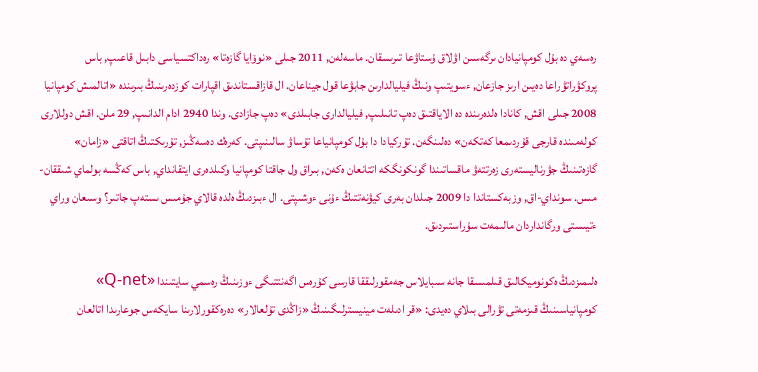رەسەي دە بۇل كومپانيادان ىرگەسىن اۋلاق ۇستاۋعا تىرىسقان. ماسەلەن, 2011 جىلى «نوۆايا گازەتا» رەداكتسياسى دابىل قاعىپ, باس پروكۋراتۋراعا دەيىن ارىز جازعان, ءسويتىپ ونىڭ فيليالدارىن جابۋعا قول جيناعان. ال قازاقستاندىق اقپارات كوزدەرىنىڭ بىرىندە «اتالمىش كومپانيا 2008 جىلى اقش, كانادا ەلدەرىندە دە الاياقتىق دەپ تانىلىپ, فيليالدارى جابىلدى» دەپ جازادى. وندا 2940 ادام الدانىپ, 29 ملن. اقش دوللارى كولەمىندە قارجى قۇردىمعا كەتكەن» دەلىنگەن. تۇركيادا دا بۇل كومپانياعا تۇساۋ سالىنىپتى. كەرەك دەسەڭىز, تۇرىكتىڭ اتاقتى «زامان» گازەتىنىڭ جۋرناليستەرى زەرتتەۋ ماقساتىندا گونكونگكە اتتانعان ەكەن, بىراق ول جاقتا كومپانيا وكىلدەرى ايتقانداي, باس كەڭسە بولماي شىققان-مىس. سونداي-اق, وزبەكستاندا دا 2009 جىلدان بەرى كيۋنەتتىڭ ءۇنى ءوشىپتى. ال ءبىزدىڭ ەلدە قالاي جۇمىس ىستەپ جاتىر؟ وسىعان وراي ءتيىستى ورگانداردان مالىمەت سۇراستىردىق.

ەلىمىزدىڭ ەكونوميكالىق قىلمىسقا جانە سىبايلاس جەمقورلىققا قارسى كۇرەس اگەنتتىگى ءوزىنىڭ رەسمي سايتىندا «Q-net» كومپانياسىنىڭ قىزمەتى تۋرالى بىلاي دەيدى: «قر ادىلەت مينيسترلىگىنىڭ «زاڭدى تۇلعالار» دەرەكقورلارىنا سايكەس جوعارىدا اتالعان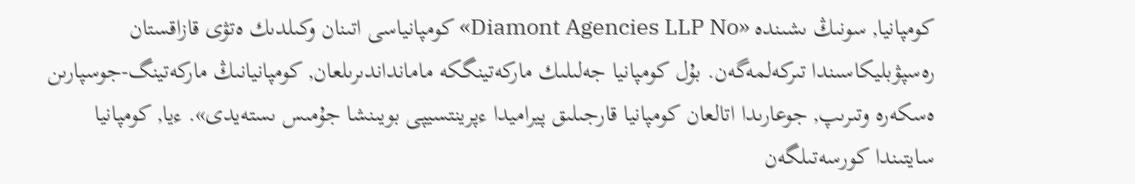كومپانيا, سونىڭ ىشىندە «Diamont Agencies LLP No» كومپانياسى اتىنان وكىلدىك ەتۋى قازاقستان رەسپۋبليكاسىندا تىركەلمەگەن. بۇل كومپانيا جەلىلىك ماركەتينگكە مامانداندىرىلعان, كومپانيانىڭ ماركەتينگ-جوسپارىن ەسكەرە وتىرىپ, جوعارىدا اتالعان كومپانيا قارجىلىق پيراميدا ءپرينتسيپى بويىنشا جۇمىس ىستەيدى». ءيا, كومپانيا سايتىندا كورسەتىلگەن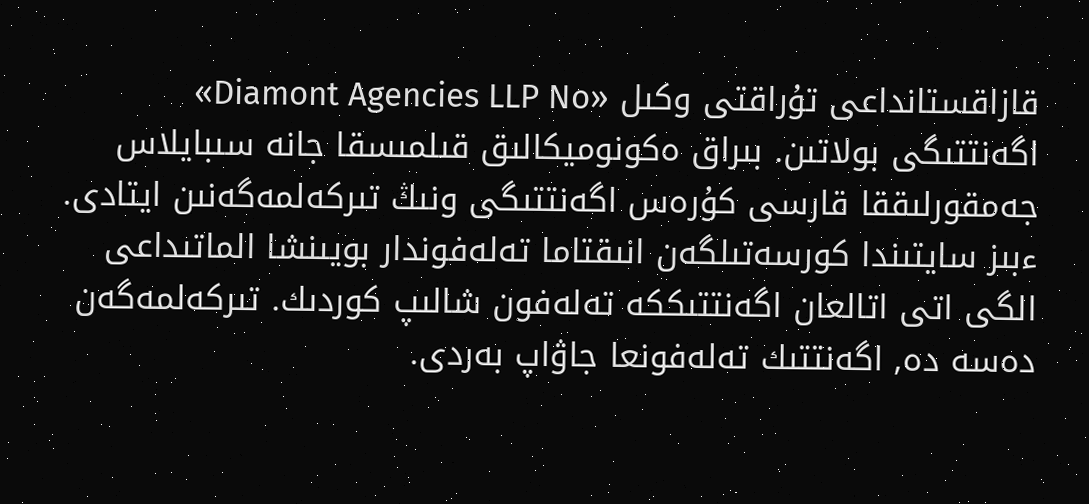قازاقستانداعى تۇراقتى وكىل «Diamont Agencies LLP No» اگەنتتىگى بولاتىن. بىراق ەكونوميكالىق قىلمىسقا جانە سىبايلاس جەمقورلىققا قارسى كۇرەس اگەنتتىگى ونىڭ تىركەلمەگەنىن ايتادى. ءبىز سايتىندا كورسەتىلگەن انىقتاما تەلەفوندار بويىنشا الماتىداعى الگى اتى اتالعان اگەنتتىككە تەلەفون شالىپ كوردىك. تىركەلمەگەن دەسە دە, اگەنتتىك تەلەفونعا جاۋاپ بەردى.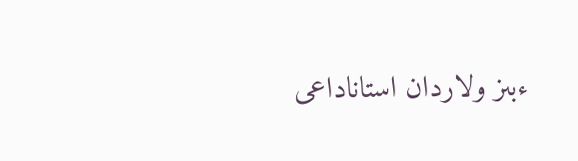ءبىز ولاردان استاناداعى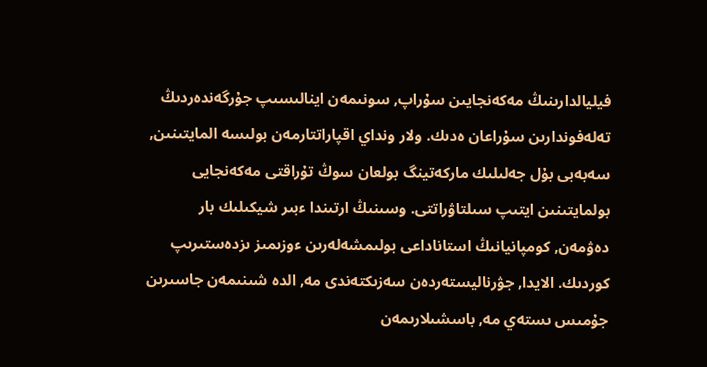فيليالدارىنىڭ مەكەنجايىن سۇراپ, سونىمەن اينالىسىپ جۇرگەندەردىڭ تەلەفوندارىن سۇراعان ەدىك. ولار ونداي اقپاراتتارمەن بولىسە المايتىنىن, سەبەبى بۇل جەلىلىك ماركەتينگ بولعان سوڭ تۇراقتى مەكەنجايى بولمايتىنىن ايتىپ سىلتاۋراتتى. وسىنىڭ ارتىندا ءبىر شيكىلىك بار دەۋمەن, كومپانيانىڭ استاناداعى بولىمشەلەرىن ءوزىمىز ىزدەستىرىپ كوردىك. الايدا, جۋرناليستەردەن سەزىكتەندى مە, الدە شىنىمەن جاسىرىن جۇمىس ىستەي مە, باسشىلارىمەن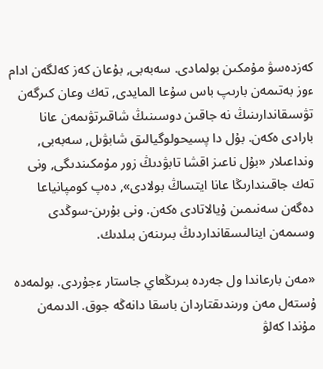كەزدەسۋ مۇمكىن بولمادى. سەبەبى, بۇعان كەز كەلگەن ادام ءوز بەتىمەن بارىپ باس سۇعا المايدى, تەك وعان كىرگەن تۋىسقاندارىنىڭ نە جاقىن دوسىنىڭ شاقىرتۋىمەن عانا بارادى ەكەن. بۇل دا پسيحولوگيالىق شابۋىل, سەبەبى, ونداعىلار «بۇل ناعىز اقشا تابۋدىڭ زور مۇمكىندىگى, ونى تەك جاقىندارىڭا عانا ايتساڭ بولادى», دەپ كومپانياعا دەگەن سەنىمىن ۇيالاتادى ەكەن. ونى بۇرىن-سوڭدى وسىمەن اينالىسقانداردىڭ بىرىنەن بىلدىك.

«مەن بارعاندا ول جەردە بىرىڭعاي جاستار ءجۇردى. بولمەدە ۇستەل مەن ورىندىقتاردان باسقا دانەڭە جوق. الدىمەن مۇندا كەلۋ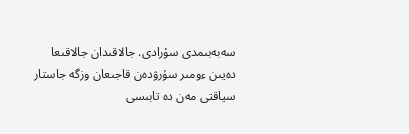سەبەبىمدى سۇرادى. جالاقىدان جالاقىعا دەيىن ءومىر سۇرۋدەن قاجىعان وزگە جاستار سياقتى مەن دە تابىسى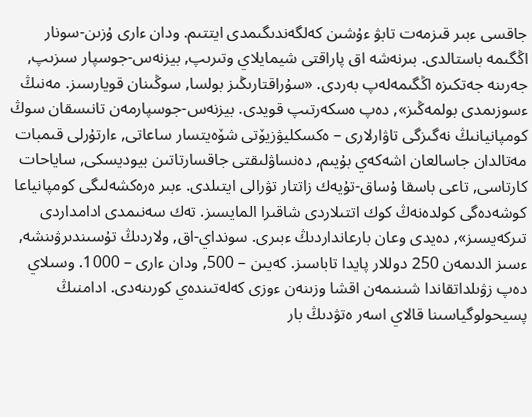جاقسى ءبىر قىزمەت تابۋ ءۇشىن كەلگەندىگىمدى ايتتىم. ودان ءارى ۇزىن-سونار اڭگىمە باستالدى. بىرنەشە اق پاراقتى شيمايلاي وتىرىپ, بيزنەس-جوسپار سىزىپ, جەرىنە جەتكىزە اڭگىمەلەپ بەردى. «سۇراقتارىڭىز بولسا, سوڭىنان قويارسىز. مەنىڭ ءسوزىمدى بولمەڭىز», دەپ ەسكەرتىپ قويدى. بيزنەس-جوسپارمەن تانىسقان سوڭ كومپانيانىڭ نەگىزگى تاۋارلارى – ەكسكليۋزيۆتى شۆەيتسار ساعاتى, ءارتۇرلى قىمبات مەتالدان جاسالعان اشەكەي بۇيىم, دەنساۋلىقتى جاقسارتاتىن بيوديسكى, ساياحات كارتاسى, تاعى باسقا ۇساق-تۇيەك زاتتار تۋرالى ايتىلدى. ءبىر ەرەكشەلىگى كومپانياعا كوشەدەگى كولدەنەڭ كوك اتتىلاردى شاقىرا المايسىز. تەك سەنىمدى ادامداردى تىركەيسىز», دەيدى وعان بارعانداردىڭ ءبىرى. سونداي-اق, ولاردىڭ تۇسىندىرۋىنشە, ءسىز الدىمەن 250 دوللار پايدا تاباسىز. كەيىن – 500, ودان ءارى – 1000. وسىلاي دەپ زۋىلداتقاندا شىنىمەن اقشا وزىنەن ءوزى كەلەتىندەي كورىنەدى. ادامنىڭ پسيحولوگياسىنا قالاي اسەر ەتۋدىڭ بار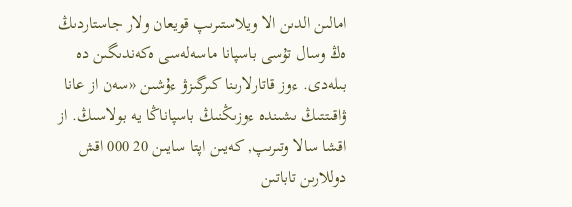امالىن الدىن الا ويلاستىرىپ قويعان ولار جاستاردىڭ ەڭ وسال تۇسى باسپانا ماسەلەسى ەكەندىگىن دە بىلەدى. ءوز قاتارلارىنا كىرگىزۋ ءۇشىن «سەن از عانا ۋاقىتتىڭ ىشىندە ءوزىڭنىڭ باسپاناڭا يە بولاسىڭ. از اقشا سالا وتىرىپ, كەيىن اپتا سايىن 20 000 اقش دوللارىن تاباتىن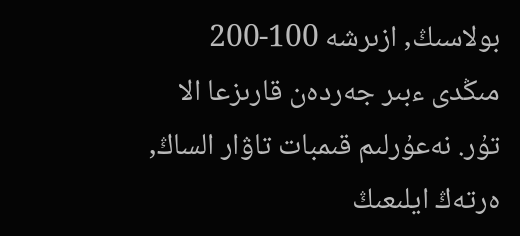بولاسىڭ, ازىرشە 100-200 مىڭدى ءبىر جەردەن قارىزعا الا تۇر. نەعۇرلىم قىمبات تاۋار الساڭ, ەرتەڭ ايلىعىڭ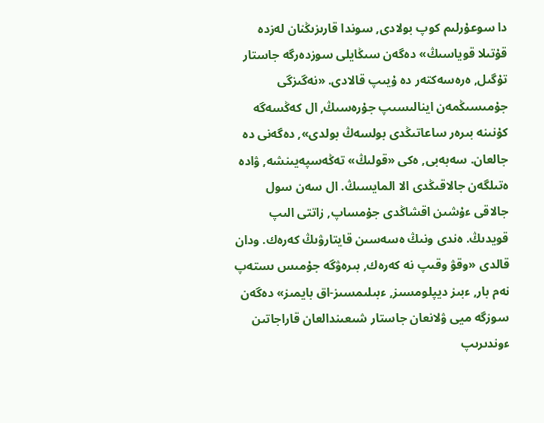دا سوعۇرلىم كوپ بولادى, سوندا قارىزىڭنان لەزدە قۇتىلا قوياسىڭ» دەگەن سىڭايلى سوزدەرگە جاستار تۇگىل, ەرەسەكتەر دە ۇيىپ قالادى. «نەگىزگى جۇمىسىڭمەن اينالىسىپ جۇرەسىڭ, ال كەڭسەگە كۇنىنە بىرەر ساعاتىڭدى بولسەڭ بولدى», دەگەنى دە جالعان. سەبەبى, ەكى «قولىڭ» تەڭەسپەيىنشە, ۋادە ەتىلگەن جالاقىڭدى الا المايسىڭ. ال سەن سول جالاقى ءۇشىن اقشاڭدى جۇمساپ, زاتتى الىپ قويدىڭ. ەندى ونىڭ ەسەسىن قايتارۋىڭ كەرەك. ودان قالدى «وقۋ وقىپ نە كەرەك, بىرەۋگە جۇمىس ىستەپ نەم بار, ءبىز ديپلومسىز, ءبىلىمسىز-اق بايمىز» دەگەن سوزگە ميى ۋلانعان جاستار شىعىندالعان قاراجاتىن ءوندىرىپ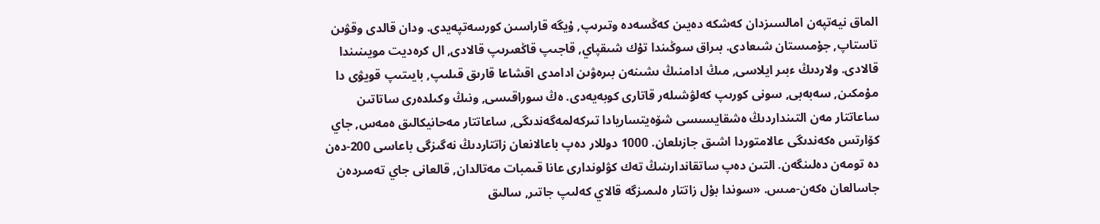الماق نيەتپەن امالسىزدان كەشكە دەيىن كەڭسەدە وتىرىپ, ۇيگە قاراسىن كورسەتپەيدى. ودان قالدى وقۋىن تاستاپ, جۇمىستان شىعادى. بىراق سوڭىندا تۇك شىقپاي, قاجىپ قاڭعىرىپ قالادى, ال كرەديت مويىنىندا قالادى. ولاردىڭ ءبىر ايلاسى, مىڭ ادامنىڭ ىشىنەن بىرەۋىن ادامدى اقشاعا قارىق قىلىپ, بايىتىپ قويۋى دا مۇمكىن, سەبەبى, سونى كورىپ كەلۋشىلەر قاتارى كوبەيەدى. ەڭ سوراقىسى, ونىڭ وكىلدەرى ساتاتىن ساعاتتار مەن التىنداردىڭ ەشقايسىسى شۆەيتساريادا تىركەلمەگەندىگى, ساعاتتار مەحانيكالىق ەمەس, جاي كۆارتس ەكەندىگى عالامتوردا اشىق جازىلعان. 1000 دوللار دەپ باعالانعان زاتتاردىڭ نەگىزگى باعاسى 200-دەن دە تومەن دەلىنگەن. التىن دەپ ساتقاندارىنىڭ تەك كۋلوندارى عانا قىمبات مەتالدان, قالعانى جاي تەمىردەن جاسالعان ەكەن-مىس. «سوندا بۇل زاتتار ەلىمىزگە قالاي كەلىپ جاتىر, سالىق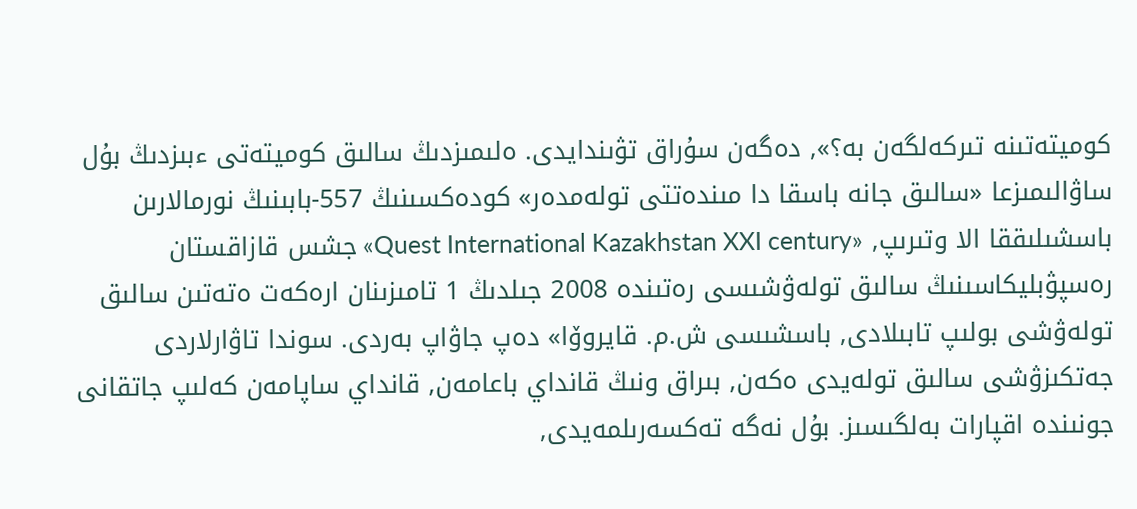كوميتەتىنە تىركەلگەن بە؟», دەگەن سۇراق تۋىندايدى. ەلىمىزدىڭ سالىق كوميتەتى ءبىزدىڭ بۇل ساۋالىمىزعا «سالىق جانە باسقا دا مىندەتتى تولەمدەر» كودەكسىنىڭ 557-بابىنىڭ نورمالارىن باسشىلىققا الا وتىرىپ, «Quest International Kazakhstan XXI century» جشس قازاقستان رەسپۋبليكاسىنىڭ سالىق تولەۋشىسى رەتىندە 2008 جىلدىڭ 1 تامىزىنان ارەكەت ەتەتىن سالىق تولەۋشى بولىپ تابىلادى, باسشىسى ش.م. قايروۆا» دەپ جاۋاپ بەردى. سوندا تاۋارلاردى جەتكىزۋشى سالىق تولەيدى ەكەن, بىراق ونىڭ قانداي باعامەن, قانداي ساپامەن كەلىپ جاتقانى جونىندە اقپارات بەلگىسىز. بۇل نەگە تەكسەرىلمەيدى,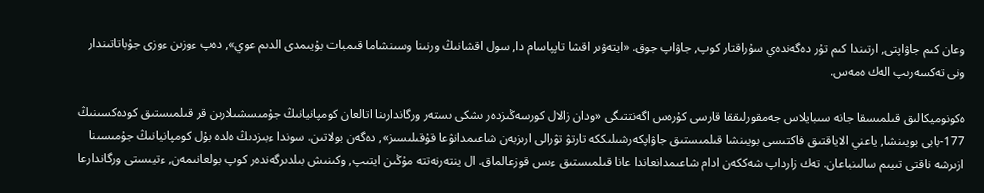وعان كىم جاۋاپتى, ارتىندا كىم تۇر دەگەندەي سۇراقتار كوپ, جاۋاپ جوق. «ايتەۋىر اقشا تاپپاسام دا, سول اقشانىڭ ورنىنا وسىنشاما قىمبات بۇيىمدى الدىم عوي», دەپ ءوزىن ءوزى جۇباتاتىندار ونى تەكسەرىپ الەك ەمەس.

ەكونوميكالىق قىلمىسقا جانە سىبايلاس جەمقورلىققا قارسى كۇرەس اگەنتتىگى «ودان زالال كورسەڭىزدەر ىشكى ىستەر ورگاندارىنا اتالعان كومپانيانىڭ جۇمىسشىلارىن قر قىلمىستىق كودەكسىنىڭ 177-بابى بويىنشا, ياعني الاياقتىق فاكتىسى بويىنشا قىلمىستىق جاۋاپكەرشىلىككە تارتۋ تۋرالى ارىزبەن شاعىمدانۋعا قۇقىلىسىز», دەگەن بولاتىن. سوندا ءبىزدىڭ ەلدە بۇل كومپانيانىڭ جۇمىسىنا ازىرشە ناقتى تىيىم سالىنباعان. تەك زارداپ شەككەن ادام شاعىمدانعاندا عانا قىلمىستىق ءىس قوزعالماق. ال ينتەرنەتتە مۇڭىن ايتىپ, وكىنىش بىلدىرگەندەر كوپ بولعانىمەن, ءتيىستى ورگاندارعا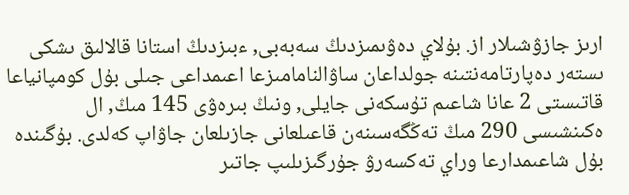ارىز جازۋشىلار از. بۇلاي دەۋىمىزدىڭ سەبەبى, ءبىزدىڭ استانا قالالىق ىشكى ىستەر دەپارتامەنتىنە جولداعان ساۋالنامامىزعا اعىمداعى جىلى بۇل كومپانياعا قاتىستى 2 عانا شاعىم تۇسكەنى جايلى, ونىڭ بىرەۋى 145 مىڭ, ال ەكىنشىسى 290 مىڭ تەڭگەسىنەن قاعىلعانى جازىلعان جاۋاپ كەلدى. بۇگىندە بۇل شاعىمدارعا وراي تەكسەرۋ جۇرگىزىلىپ جاتىر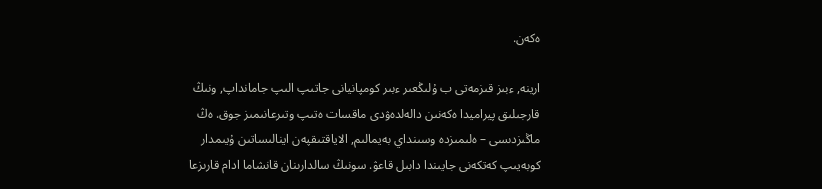ەكەن.

ارينە, ءبىز قىزمەتى ب ۇلىڭعىر ءبىر كومپانيانى جاتىپ الىپ جامانداپ, ونىڭ قارجىلىق پيراميدا ەكەنىن دالەلدەۋدى ماقسات ەتىپ وتىرعانىمىز جوق. ەڭ ماڭىزدىسى – ەلىمىزدە وسىنداي بەيمالىم, الاياقتىقپەن اينالىساتىن ۇيىمدار كوبەيىپ كەتكەنى جايىندا دابىل قاعۋ. سونىڭ سالدارىنان قانشاما ادام قارىزعا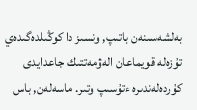بەلشەسىنەن باتىپ, ونسىز دا كوڭىلدەگىدەي تۇزەلە قويماعان الەۋمەتتىك جاعدايدى كۇردەلەندىرە ءتۇسىپ وتىر. ماسەلەن, باس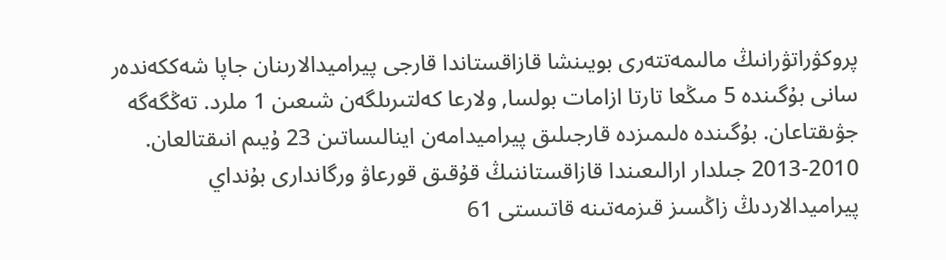پروكۋراتۋرانىڭ مالىمەتتەرى بويىنشا قازاقستاندا قارجى پيراميدالارىنان جاپا شەككەندەر سانى بۇگىندە 5 مىڭعا تارتا ازامات بولسا, ولارعا كەلتىرىلگەن شىعىن 1 ملرد. تەڭگەگە جۋىقتاعان. بۇگىندە ەلىمىزدە قارجىلىق پيراميدامەن اينالىساتىن 23 ۇيىم انىقتالعان. 2010-2013 جىلدار ارالىعىندا قازاقستاننىڭ قۇقىق قورعاۋ ورگاندارى بۇنداي پيراميدالاردىڭ زاڭسىز قىزمەتىنە قاتىستى 61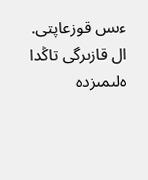ءىس قوزعاپتى. ال قازىرگى تاڭدا ەلىمىزدە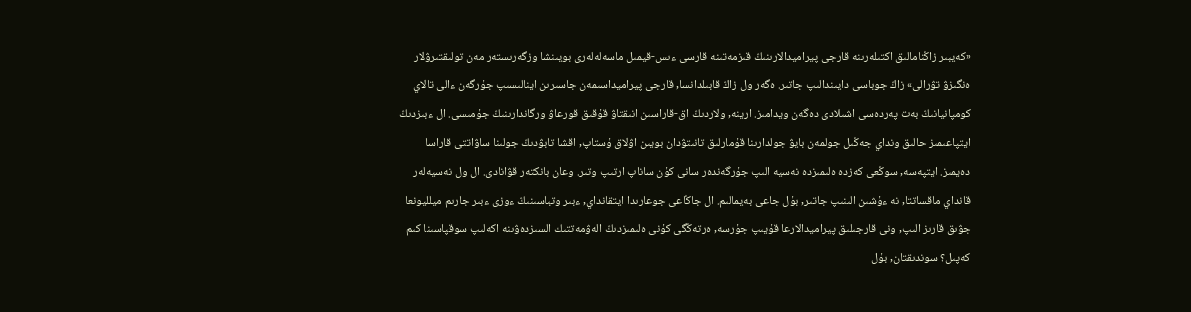«كەيبىر زاڭنامالىق اكتىلەرىنە قارجى پيراميدالارىنىڭ قىزمەتىنە قارسى ءىس-قيمىل ماسەلەلەرى بويىنشا وزگەرىستەر مەن تولىقتىرۋلار ەنگىزۋ تۋرالى» زاڭ جوباسى دايىندالىپ جاتىر. ەگەر ول زاڭ قابىلدانسا, قارجى پيراميداسىمەن جاسىرىن اينالىسىپ جۇرگەن ءالى تالاي كومپانيانىڭ بەت پەردەسى اشىلادى دەگەن ويدامىز. ارينە, ولاردىڭ اق-قاراسىن انىقتاۋ قۇقىق قورعاۋ ورگاندارىنىڭ جۇمىسى. ال ءبىزدىڭ ايتپاعىمىز حالىق ونداي جەڭىل جولمەن بايۋ جولدارىنا قۇمارلىق تانىتۋدان بويىن اۋلاق ۇستاپ, اقشا تابۋدىڭ جولىنا ساۋاتتى قاراسا دەيمىز. ايتپەسە, سوڭعى كەزدە ەلىمىزدە نەسيە الىپ جۇرگەندەر سانى كۇن ساناپ ارتىپ وتىر. وعان بانكتەر قۋانادى. ال ول نەسيەلەر قانداي ماقساتتا, نە ءۇشىن الىنىپ جاتىر, بۇل جاعى بەيمالىم. ال جاڭاعى جوعارىدا ايتقانداي, ءبىر وتباسىنىڭ ءوزى ءبىر جارىم ميلليونعا جۋىق قارىز الىپ, ونى قارجىلىق پيراميدالارعا قۇيىپ جۇرسە, ەرتەڭگى كۇنى ەلىمىزدىڭ الەۋمەتتىك السىزدەۋىنە اكەلىپ سوقپاسىنا كىم كەپىل؟ سوندىقتان, بۇل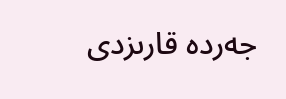جەردە قارىزدى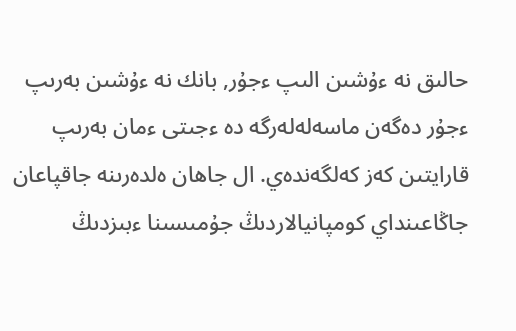حالىق نە ءۇشىن الىپ ءجۇر, بانك نە ءۇشىن بەرىپ ءجۇر دەگەن ماسەلەلەرگە دە ءجىتى ءمان بەرىپ قارايتىن كەز كەلگەندەي. ال جاھان ەلدەرىنە جاقپاعان جاڭاعىنداي كومپانيالاردىڭ جۇمىسىنا ءبىزدىڭ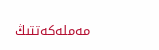مەملەكەتتىڭ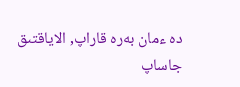دە ءمان بەرە قاراپ, الاياقتىق جاساپ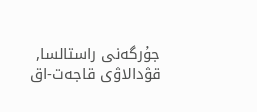جۇرگەنى راستالسا, قۋدالاۋى قاجەت-اق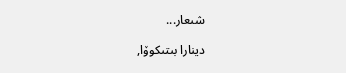شىعار...

دينارا بىتىكوۆا,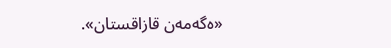«ەگەمەن قازاقستان».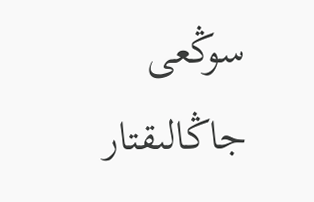سوڭعى جاڭالىقتار